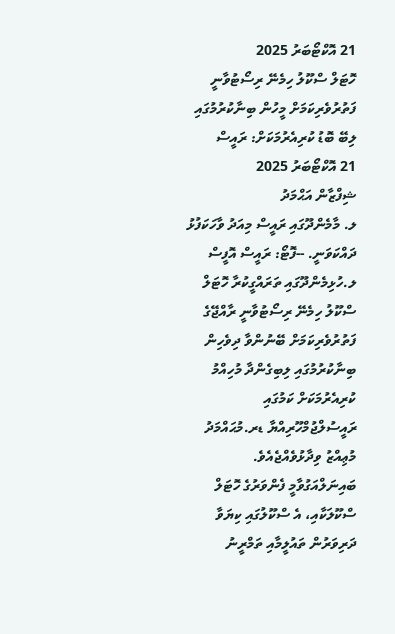21 އޮކްޓޯބަރު 2025
ހޮޓަލް ސްކޫލު ހިމެނޭ ރިސޯޓުވާނީ ފަތުރުވެރިކަމަށް މީހުން ބިނާކުރުމުގައި ލިބޭ ބޮޑު ކުރިއެރުމަކަށް: ރައީސް
21 އޮކްޓޯބަރު 2025
ޝިފްޒާން އަޙްމަދު
ލ. މާމެންދޫގައި ރައީސް މިއަދު ވާހަކަފުޅު ދައްކަވަނީ. --ފޮޓޯ: ރައީސް އޮފީސް
ލ.ހުޅިމެންދޫގައި ތަރައްގީކުރާ ހޮޓަލް ސްކޫލު ހިމެނޭ ރިސޯޓުވާނީ ރާއްޖޭގެ ފަތުރުވެރިކަމަށް ބޭނުންވާ ދިވެހިން ބިނާކުރުމުގައި ލިބިގެންދާ މުހިއްމު ކުރިއެރުމަކަށް ކަމުގައި ރައީސުލްޖުމްހޫރިއްޔާ ޑރ.މުޙައްމަދު މުޢިއްޒު ވިދާޅުވެއްޖެއެވެ.
ބައިނަލްއަގުވާމީ ފެންވަރުގެ ހޮޓަލް ސްކޫލަކާއި، އެ ސްކޫލުގައި ކިޔަވާ ދަރިވަރުން ތައުލީމާއި ތަމްރީނު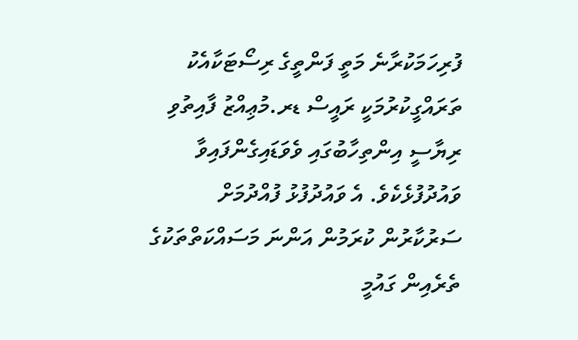ފުރިހަމަކުރާނެ މަތީ ފަންތީގެ ރިސޯޓަކާއެކު ތަރައްގީކުރުމަކީ ރައީސް ޑރ.މުޢިއްޒު ފާއިތުވި ރިޔާސީ އިންތިހާބުގައި ވެވަޑައިގެންފައިވާ ވައުދުފުޅެކެވެ. އެ ވައުދުފުޅު ފުއްދުމަށް ސަރުކާރުން ކުރަމުން އަންނަ މަސައްކަތްތަކުގެ ތެރެއިން ގައުމީ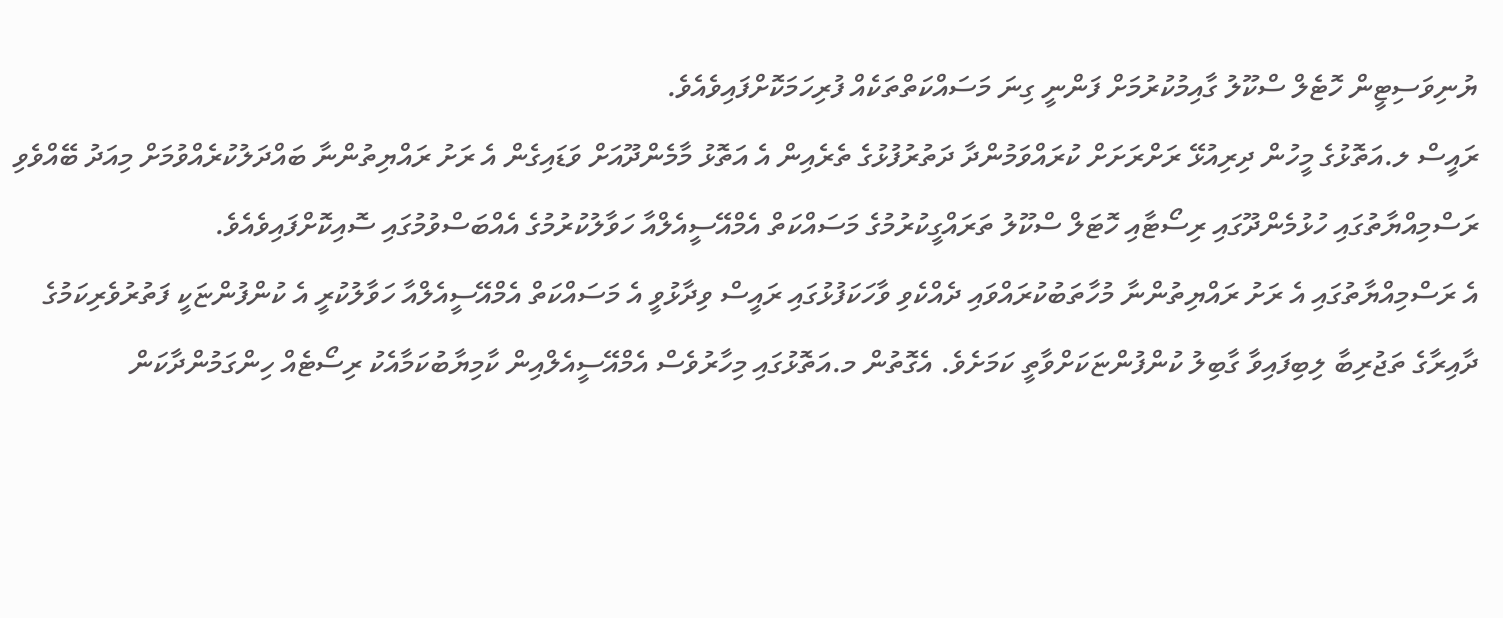ޔުނިވަސިޓީން ހޮޓެލް ސްކޫލު ގާއިމުކުރުމަށް ފަންނީ ގިނަ މަސައްކަތްތަކެއް ފުރިހަމަކޮށްފައިވެއެވެ.
ރައީސް ލ.އަތޮޅުގެ މީހުން ދިރިއުޅޭ ރަށްރަށަށް ކުރައްވަމުންދާ ދަތުރުފުޅުގެ ތެރެއިން އެ އަތޮޅު މާމެންދޫއަށް ވަޑައިގެން އެ ރަށު ރައްޔިތުންނާ ބައްދަލުކުރެއްވުމަށް މިއަދު ބޭއްވެވި ރަސްމިއްޔާތުގައި ހުޅުމެންދޫގައި ރިސޯޓާއި ހޮޓަލް ސްކޫލު ތަރައްގީކުރުމުގެ މަސައްކަތް އެމްއޭސީއެލްއާ ހަވާލުކުރުމުގެ އެއްބަސްވުމުގައި ސޮއިކޮށްފައިވެއެވެ.
އެ ރަސްމިއްޔާތުގައި އެ ރަށު ރައްޔިތުންނާ މުހާތަބުކުރައްވައި ދެއްކެވި ވާހަކަފުޅުގައި ރައީސް ވިދާޅުވީ އެ މަސައްކަތް އެމްއޭސީއެލްއާ ހަވާލުކުރީ އެ ކުންފުންޏަކީ ފަތުރުވެރިކަމުގެ ދާއިރާގެ ތަޖުރިބާ ލިބިފައިވާ ގާބިލު ކުންފުންޏަކަށްވާތީ ކަމަށެވެ. އެގޮތުން މ.އަތޮޅުގައި މިހާރުވެސް އެމްއޭސީއެލްއިން ކާމިޔާބުކަމާއެކު ރިސޯޓެއް ހިންގަމުންދާކަން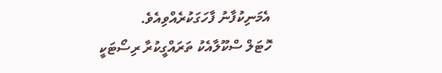އެމަނިކުފާނު ފާހަގަކުރެއްވިއެވެ.
ހޮޓަލް ސްކޫލާއެކު ތަރައްގީކުރާ ރިސޯޓަކީ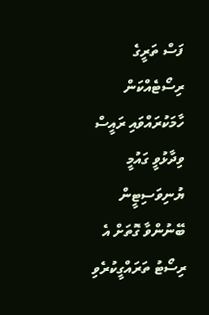ފަސް ތަރީގެ ރިސޯޓެއްކަން ހާމަކުރައްވައި ރައީސް ވިދާޅުވީ ގައުމީ ޔުނިވަސިޓީން ބޭނުންވާ ގޮތަށް އެ ރިސޯޓު ތަރައްގީކުރެވި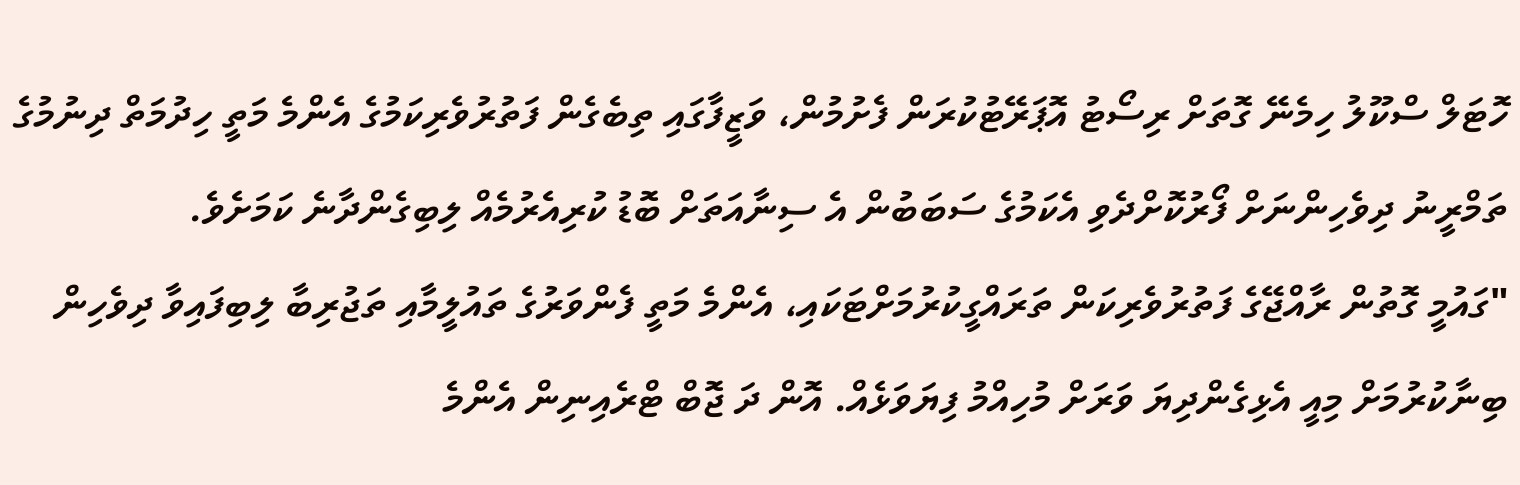ހޮޓަލް ސްކޫލު ހިމެނޭ ގޮތަށް ރިސޯޓު އޮޕަރޭޓުކުރަން ފެށުމުން، ވަޒީފާގައި ތިބެގެން ފަތުރުވެރިކަމުގެ އެންމެ މަތީ ހިދުމަތް ދިނުމުގެ ތަމްރީނު ދިވެހިންނަށް ފޯރުކޮށްދެވި އެކަމުގެ ސަބަބުން އެ ސިނާއަތަށް ބޮޑު ކުރިއެރުމެއް ލިބިގެންދާނެ ކަމަށެވެ.
"ގައުމީ ގޮތުން ރާއްޖޭގެ ފަތުރުވެރިކަން ތަރައްގީކުރުމަށްޓަކައި، އެންމެ މަތީ ފެންވަރުގެ ތައުލީމާއި ތަޖުރިބާ ލިބިފައިވާ ދިވެހިން ބިނާކުރުމަށް މިއީ އެޅިގެންދިޔަ ވަރަށް މުހިއްމު ފިޔަވަޅެއް. އޮން ދަ ޖޮބް ޓްރެއިނިން އެންމެ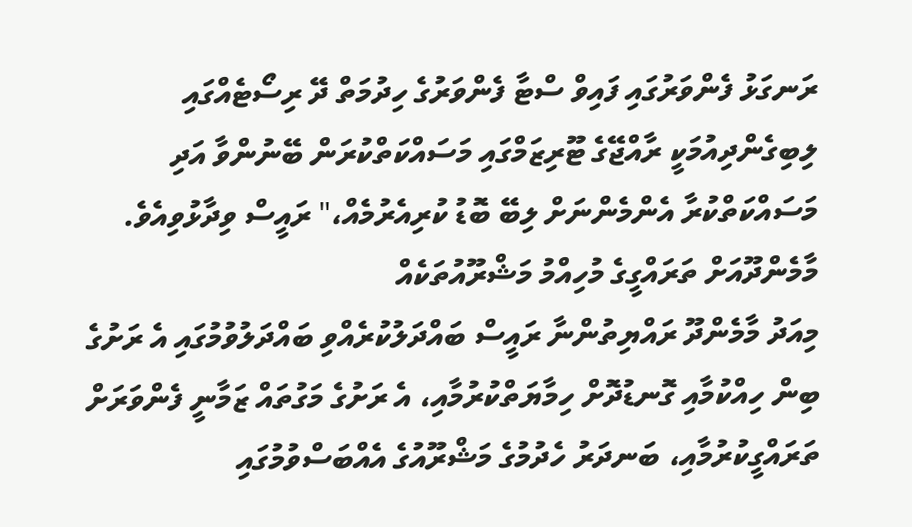ރަނގަޅު ފެންވަރުގައި ފައިވް ސްޓާ ފެންވަރުގެ ހިދުމަތް ދޭ ރިސޯޓެއްގައި ލިބިގެންދިއުމަކީ ރާއްޖޭގެ ޓޫރިޒަމްގައި މަސައްކަތްކުރަން ބޭނުންވާ އަދި މަސައްކަތްކުރާ އެންމެންނަށް ލިބޭ ބޮޑު ކުރިއެރުމެއް،" ރައީސް ވިދާޅުވިއެވެ.
މާމެންދޫއަށް ތަރައްގީގެ މުހިއްމު މަޝްރޫއުތަކެއް
މިއަދު މާމެންދޫ ރައްޔިތުންނާ ރައީސް ބައްދަލުކުރެއްވި ބައްދަލުވުމުގައި އެ ރަށުގެ ބިން ހިއްކުމާއި ގޮނޑުދޮށް ހިމާޔަތްކުރުމާއި، އެ ރަށުގެ މަގުތައް ޒަމާނީ ފެންވަރަށް ތަރައްގީކުރުމާއި، ބަނދަރު ހެދުމުގެ މަޝްރޫއުގެ އެއްބަސްވުމުގައި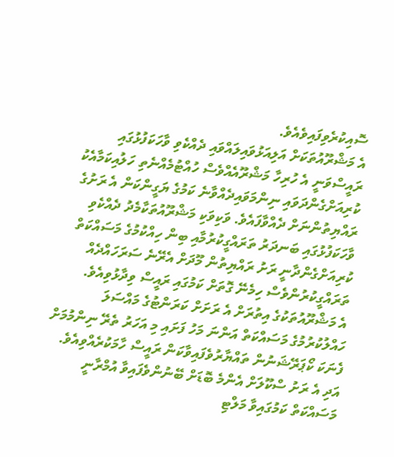ސޮއިކުރެވިފައިވެއެވެ.
އެ މަޝްރޫއުތަކަށް އަލިއަޅުވައިލައްވައި ދެއްކެވި ވާހަކަފުޅުގައި ރައީސްވަނީ އެ ހުރިހާ މަޝްރޫއެއްވެސް ހުއްޓުމެއްނެތި ހަލުއިކަމާއެކު ކުރިއަށްގެންދަވައި ނިންމަވައިދެއްވާނެ ކަމުގެ ޔަގީންކަން އެ ރަށުގެ ރައްޔިތުންނަށް ދެއްވާފައެވެ. ވަކިވަކި މަޝްރޫއުތަކާމެދު ދެއްކެވި ވާހަކަފުޅުގައި ބަނދަރު ތަރައްގީކުރުމާއި ބިން ހިއްކުމުގެ މަސައްކަތް ކުރިއަށްގެންދާނީ ރަށު ރައްޔިތުން މޫދަށް އެރޭނެ ސަރަހައްދެއް ތަރައްގީކުރުންވެސް ހިމެނޭ ގޮތަށް ކަމުގައި ރައީސް ވިދާޅުވިއެވެ.
އެ މަޝްރޫއުތަކުގެ އިތުރަށް އެ ރަށަށް ކަރަންޓުގެ މައްސަލަ ހައްލުކުރުމުގެ މަސައްކަތް އަންނަ މަހު ފަށައި މި އަހަރު ތެރޭ ނިންމުމަށް ފެނަކަ ކޯޕަރޭޝަނުން ތައްޔާރުވެފައިވާކަން ރައީސް ހާމަކުރެއްވިއެވެ. އަދި އެ ރަށު ސްކޫލަށް އެންމެ ބޮޑަށް ބޭނުންވެފައިވާ އުމްރާނީ މަސައްކަތް ކަމުގައިވާ މަލްޓި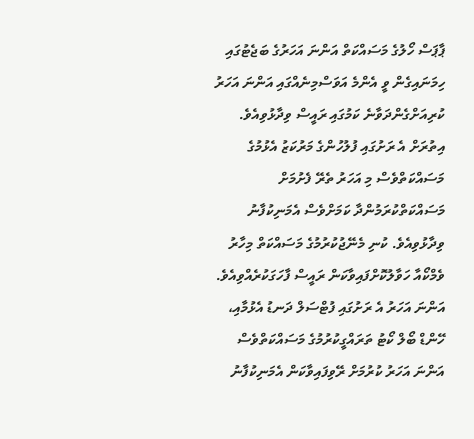ޕާޕަސް ހޯލުގެ މަސައްކަތް އަންނަ އަހަރުގެ ބަޖެޓުގައި ހިމަނައިގެން ވީ އެންމެ އަވަސްމިނެއްގައި އަންނަ އަހަރު ކުރިއަށްގެންދަވާނެ ކަމުގައި ރައީސް ވިދާޅުވިއެވެ.
އިތުރަށް އެ ރަށުގައި ފުލުހުންގެ މަރުކަޒު އެޅުމުގެ މަސައްކަތްވެސް މި އަހަރު ތެރޭ ފެށުމަށް މަސައްކަތްކުރަމުންދާ ކަމަށްވެސް އެމަނިކުފާނު ވިދާޅުވިއެވެ. ކުނި މެނޭޖުކުރުމުގެ މަސައްކަތް މިހާރު ވެމްކޯއާ ހަވާލުކޮށްފައިވާކަން ރައީސް ފާހަގަކުރެއްވިއެވެ.
އަންނަ އަހަރު އެ ރަށުގައި ފުޓްސަލް ދަނޑު އެޅުމާއި، ހޭންޑް ބޯލް ކޯޓު ތަރައްގީކުރުމުގެ މަސައްކަތްވެސް އަންނަ އަހަރު ކުރުމަށް ރޭވިފައިވާކަން އެމަނިކުފާނު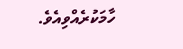ހާމަކުރެއްވިއެވެ.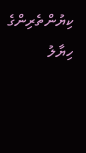ކިޔުންތެރިންގެ ހިޔާލު